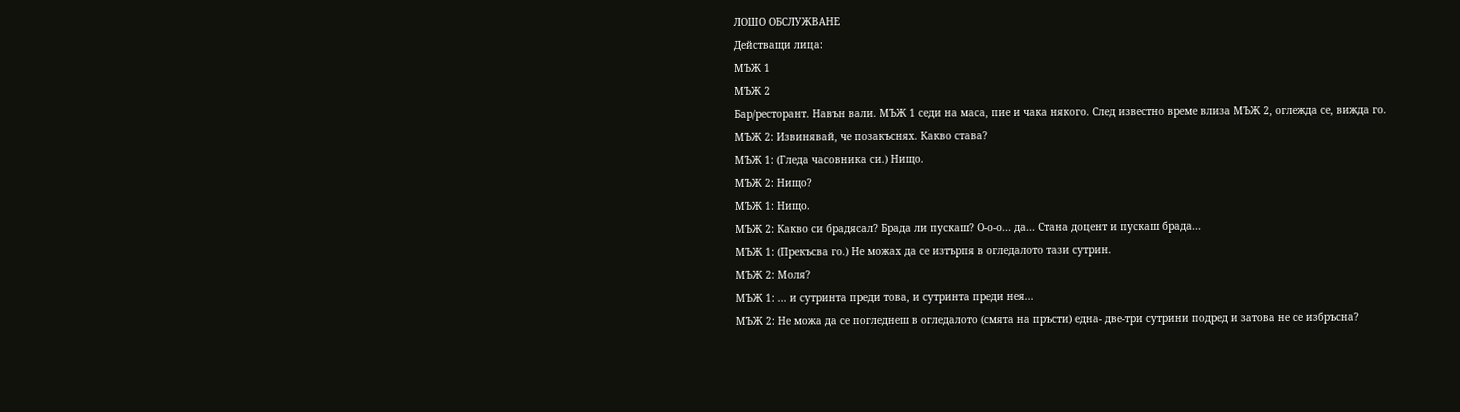ЛОШО ОБСЛУЖВАНЕ
Действащи лица:
МЪЖ 1
МЪЖ 2
Бар/ресторант. Навън вали. МЪЖ 1 седи на маса, пие и чака някого. След известно време влиза МЪЖ 2, оглежда се, вижда го.
МЪЖ 2: Извинявай, че позакъснях. Какво става?
МЪЖ 1: (Гледа часовника си.) Нищо.
МЪЖ 2: Нищо?
МЪЖ 1: Нищо.
МЪЖ 2: Какво си брадясал? Брада ли пускаш? О-о-о... да... Стана доцент и пускаш брада...
МЪЖ 1: (Прекъсва го.) Не можах да се изтърпя в огледалото тази сутрин.
МЪЖ 2: Моля?
МЪЖ 1: ... и сутринта преди това, и сутринта преди нея...
МЪЖ 2: Не можа да се погледнеш в огледалото (смята на пръсти) една- две-три сутрини подред и затова не се избръсна?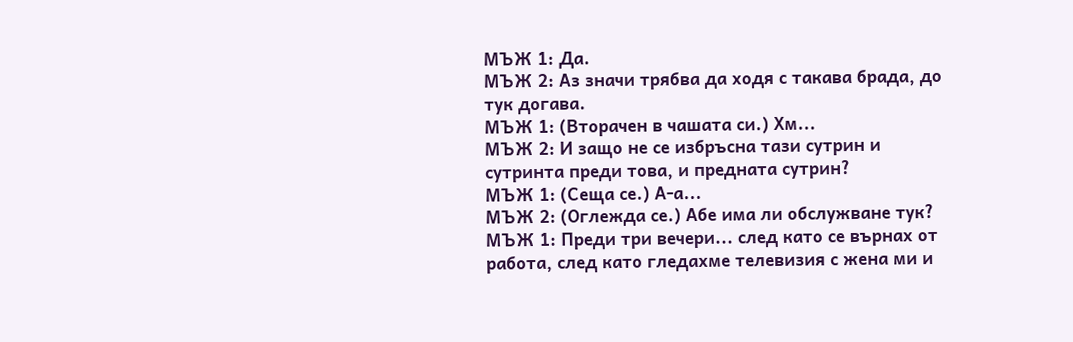МЪЖ 1: Да.
МЪЖ 2: Аз значи трябва да ходя с такава брада, до тук догава.
МЪЖ 1: (Вторачен в чашата си.) Хм...
МЪЖ 2: И защо не се избръсна тази сутрин и сутринта преди това, и предната сутрин?
МЪЖ 1: (Сеща се.) А-а...
МЪЖ 2: (Оглежда се.) Абе има ли обслужване тук?
МЪЖ 1: Преди три вечери... след като се върнах от работа, след като гледахме телевизия с жена ми и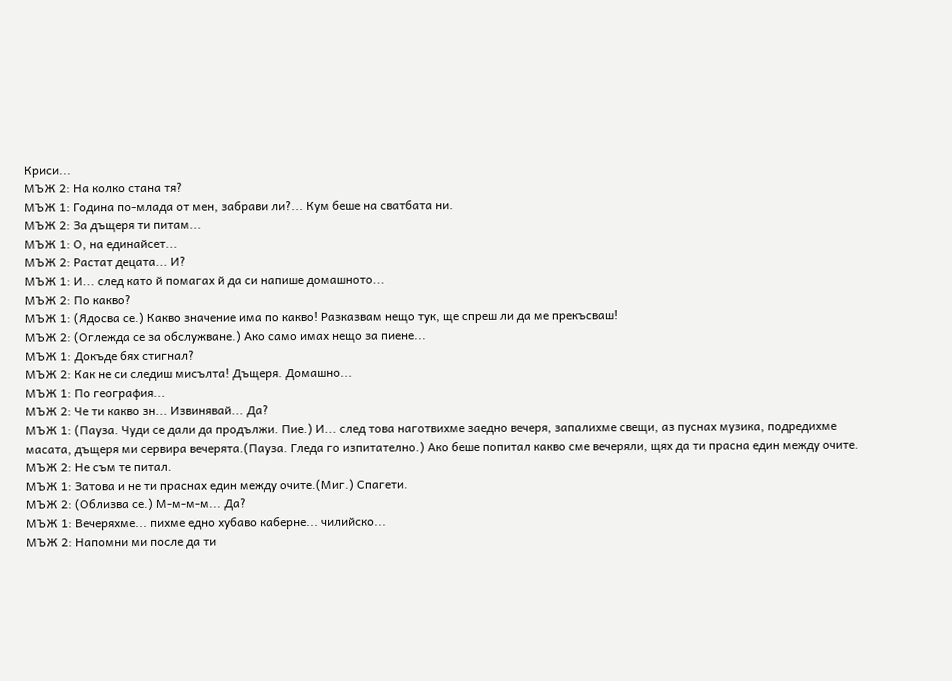Криси...
МЪЖ 2: На колко стана тя?
МЪЖ 1: Година по-млада от мен, забрави ли?... Кум беше на сватбата ни.
МЪЖ 2: За дъщеря ти питам...
МЪЖ 1: О, на единайсет...
МЪЖ 2: Растат децата... И?
МЪЖ 1: И... след като й помагах й да си напише домашното...
МЪЖ 2: По какво?
МЪЖ 1: (Ядосва се.) Какво значение има по какво! Разказвам нещо тук, ще спреш ли да ме прекъсваш!
МЪЖ 2: (Оглежда се за обслужване.) Ако само имах нещо за пиене...
МЪЖ 1: Докъде бях стигнал?
МЪЖ 2: Как не си следиш мисълта! Дъщеря. Домашно...
МЪЖ 1: По география...
МЪЖ 2: Че ти какво зн... Извинявай... Да?
МЪЖ 1: (Пауза. Чуди се дали да продължи. Пие.) И... след това наготвихме заедно вечеря, запалихме свещи, аз пуснах музика, подредихме масата, дъщеря ми сервира вечерята.(Пауза. Гледа го изпитателно.) Ако беше попитал какво сме вечеряли, щях да ти прасна един между очите.
МЪЖ 2: Не съм те питал.
МЪЖ 1: Затова и не ти праснах един между очите.(Миг.) Спагети.
МЪЖ 2: (Облизва се.) М-м-м-м... Да?
МЪЖ 1: Вечеряхме... пихме едно хубаво каберне... чилийско...
МЪЖ 2: Напомни ми после да ти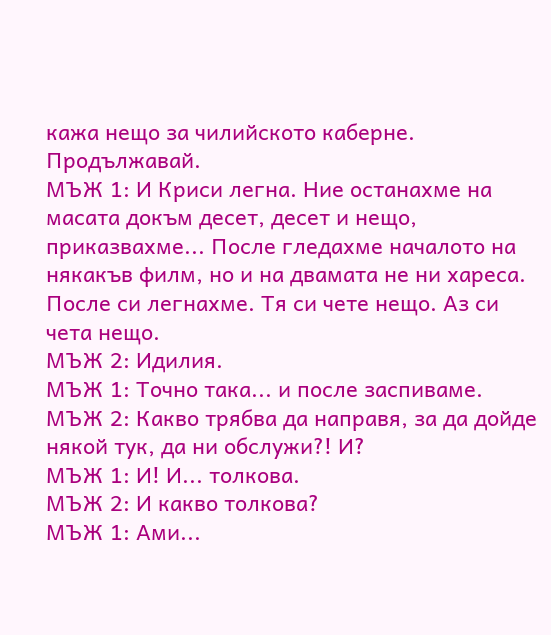кажа нещо за чилийското каберне. Продължавай.
МЪЖ 1: И Криси легна. Ние останахме на масата докъм десет, десет и нещо, приказвахме... После гледахме началото на някакъв филм, но и на двамата не ни хареса. После си легнахме. Тя си чете нещо. Аз си чета нещо.
МЪЖ 2: Идилия.
МЪЖ 1: Точно така... и после заспиваме.
МЪЖ 2: Какво трябва да направя, за да дойде някой тук, да ни обслужи?! И?
МЪЖ 1: И! И... толкова.
МЪЖ 2: И какво толкова?
МЪЖ 1: Ами...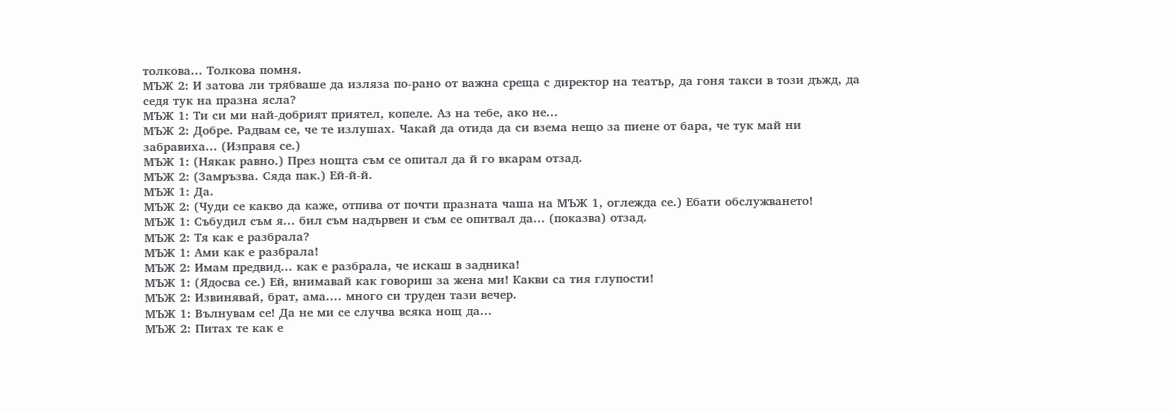толкова... Толкова помня.
МЪЖ 2: И затова ли трябваше да изляза по-рано от важна среща с директор на театър, да гоня такси в този дъжд, да седя тук на празна ясла?
МЪЖ 1: Ти си ми най-добрият приятел, копеле. Аз на тебе, ако не...
МЪЖ 2: Добре. Радвам се, че те излушах. Чакай да отида да си взема нещо за пиене от бара, че тук май ни забравиха... (Изправя се.)
МЪЖ 1: (Някак равно.) През нощта съм се опитал да й го вкарам отзад.
МЪЖ 2: (Замръзва. Сяда пак.) Ей-й-й.
МЪЖ 1: Да.
МЪЖ 2: (Чуди се какво да каже, отпива от почти празната чаша на МЪЖ 1, оглежда се.) Ебати обслужването!
МЪЖ 1: Събудил съм я... бил съм надървен и съм се опитвал да... (показва) отзад.
МЪЖ 2: Тя как е разбрала?
МЪЖ 1: Ами как е разбрала!
МЪЖ 2: Имам предвид... как е разбрала, че искаш в задника!
МЪЖ 1: (Ядосва се.) Ей, внимавай как говориш за жена ми! Какви са тия глупости!
МЪЖ 2: Извинявай, брат, ама.... много си труден тази вечер.
МЪЖ 1: Вълнувам се! Да не ми се случва всяка нощ да...
МЪЖ 2: Питах те как е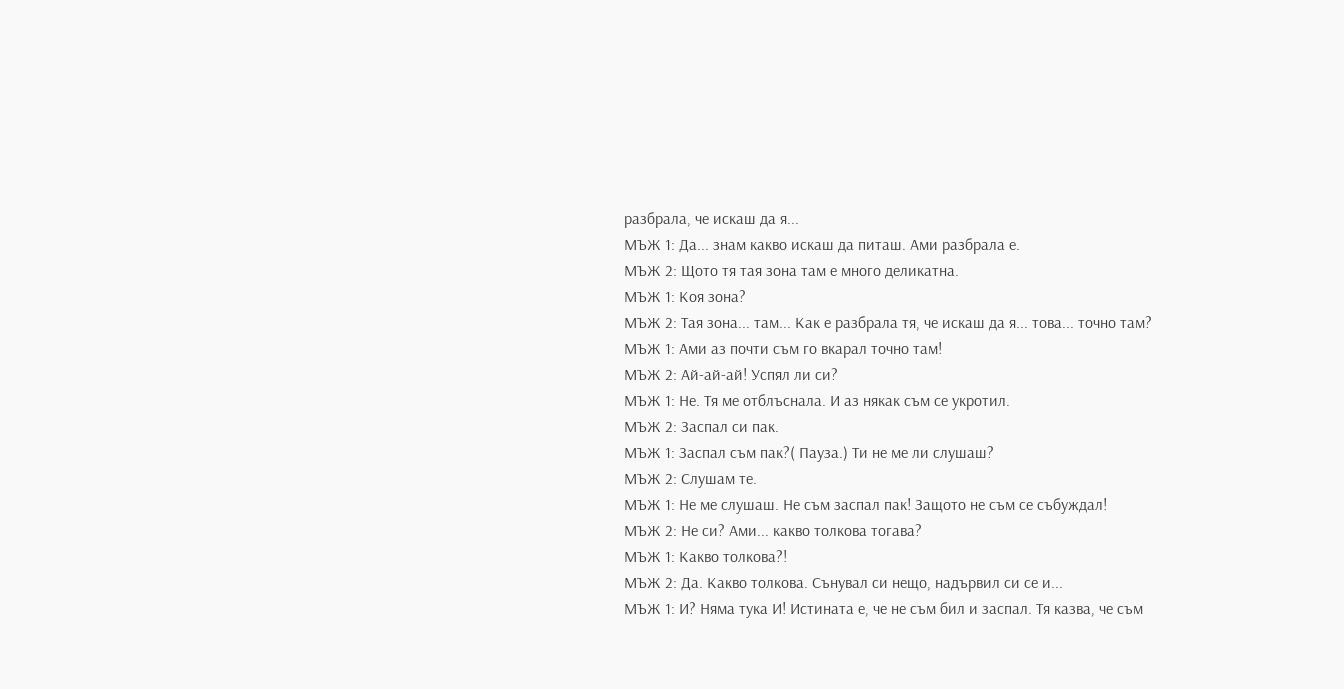разбрала, че искаш да я...
МЪЖ 1: Да... знам какво искаш да питаш. Ами разбрала е.
МЪЖ 2: Щото тя тая зона там е много деликатна.
МЪЖ 1: Коя зона?
МЪЖ 2: Тая зона... там... Как е разбрала тя, че искаш да я... това... точно там?
МЪЖ 1: Ами аз почти съм го вкарал точно там!
МЪЖ 2: Ай-ай-ай! Успял ли си?
МЪЖ 1: Не. Тя ме отблъснала. И аз някак съм се укротил.
МЪЖ 2: Заспал си пак.
МЪЖ 1: Заспал съм пак?( Пауза.) Ти не ме ли слушаш?
МЪЖ 2: Слушам те.
МЪЖ 1: Не ме слушаш. Не съм заспал пак! Защото не съм се събуждал!
МЪЖ 2: Не си? Ами... какво толкова тогава?
МЪЖ 1: Какво толкова?!
МЪЖ 2: Да. Какво толкова. Сънувал си нещо, надървил си се и...
МЪЖ 1: И? Няма тука И! Истината е, че не съм бил и заспал. Тя казва, че съм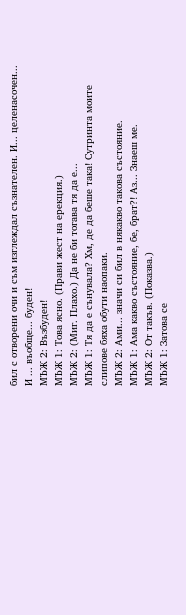бил с отворени очи и съм изглеждал съзнателен. И... целенасочен... И ... въобще... буден!
МЪЖ 2: Възбуден!
МЪЖ 1: Това ясно. (Прави жест на ерекция.)
МЪЖ 2: (Миг. Плахо.) Да не би тогава тя да е...
МЪЖ 1: Тя да е сънувала? Хм, де да беше така! Сутринта моите слипове бяха обути наопаки.
МЪЖ 2: Ами... значи си бил в някакво такова състояние.
МЪЖ 1: Ама какво състояние, бе, брат?! Аз... Знаеш ме.
МЪЖ 2: От такъв. (Показва.)
МЪЖ 1: Затова се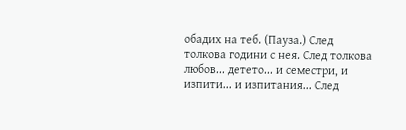обадих на теб. (Пауза.) След толкова години с нея. След толкова любов... детето... и семестри, и изпити... и изпитания... След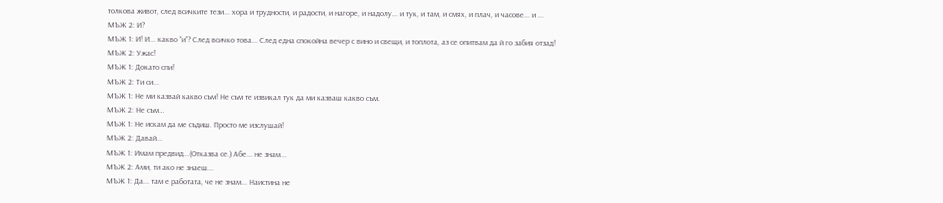толкова живот, след всичките тези... хора и трудности, и радости, и нагоре, и надолу... и тук, и там, и смях, и плач, и часове... и ...
МЪЖ 2: И?
МЪЖ 1: И! И... какво “и”? След всичко това... След една спокойна вечер с вино и свещи, и топлота, аз се опитвам да й го забия отзад!
МЪЖ 2: Ужас!
МЪЖ 1: Докато спи!
МЪЖ 2: Ти си...
МЪЖ 1: Не ми казвай какво съм! Не съм те извикал тук да ми казваш какво съм.
МЪЖ 2: Не съм…
МЪЖ 1: Не искам да ме съдиш. Просто ме изслушай!
МЪЖ 2: Давай...
МЪЖ 1: Имам предвид...(Отказва се.) Абе... не знам...
МЪЖ 2: Ами, ти ако не знаеш...
МЪЖ 1: Да... там е работата, че не знам... Наистина не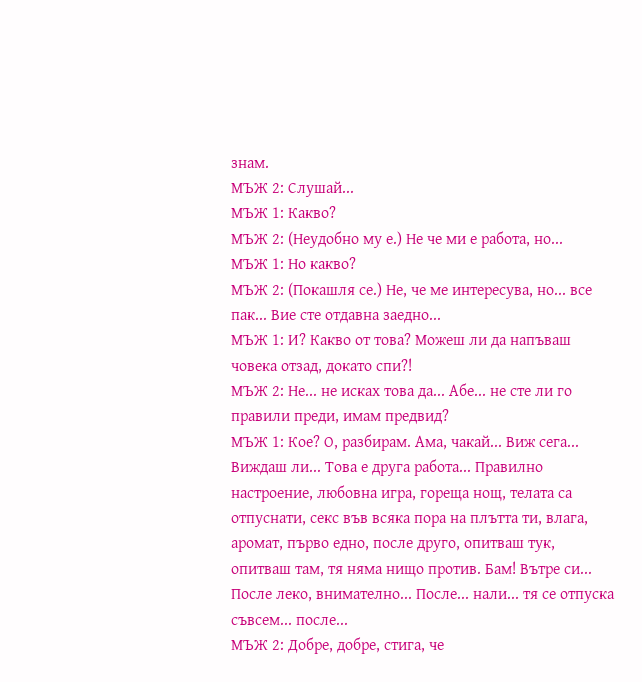знам.
МЪЖ 2: Слушай...
МЪЖ 1: Какво?
МЪЖ 2: (Неудобно му е.) Не че ми е работа, но...
МЪЖ 1: Но какво?
МЪЖ 2: (Покашля се.) Не, че ме интересува, но... все пак... Вие сте отдавна заедно...
МЪЖ 1: И? Какво от това? Можеш ли да напъваш човека отзад, докато спи?!
МЪЖ 2: Не... не исках това да... Абе... не сте ли го правили преди, имам предвид?
МЪЖ 1: Кое? О, разбирам. Ама, чакай... Виж сега... Виждаш ли... Това е друга работа... Правилно настроение, любовна игра, гореща нощ, телата са отпуснати, секс във всяка пора на плътта ти, влага, аромат, първо едно, после друго, опитваш тук, опитваш там, тя няма нищо против. Бам! Вътре си... После леко, внимателно... После... нали... тя се отпуска съвсем... после...
МЪЖ 2: Добре, добре, стига, че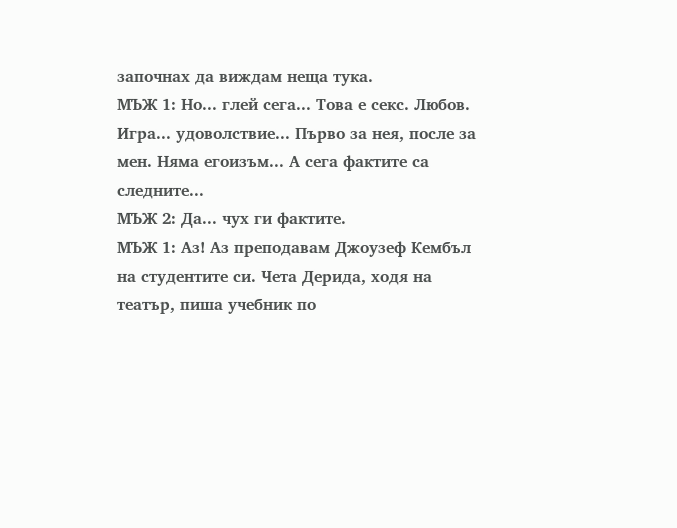започнах да виждам неща тука.
МЪЖ 1: Но... глей сега... Това е секс. Любов. Игра... удоволствие... Първо за нея, после за мен. Няма егоизъм... А сега фактите са следните...
МЪЖ 2: Да... чух ги фактите.
МЪЖ 1: Аз! Аз преподавам Джоузеф Кембъл на студентите си. Чета Дерида, ходя на театър, пиша учебник по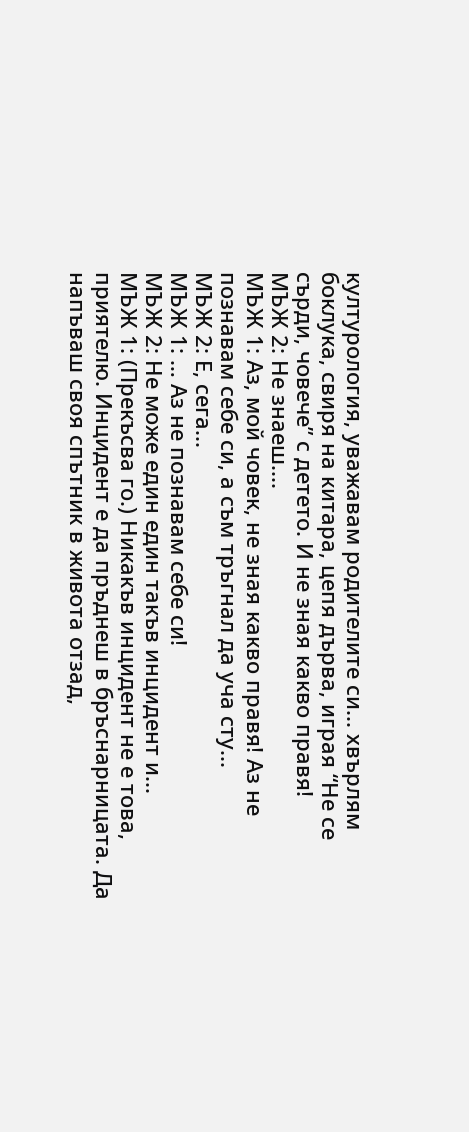културология, уважавам родителите си... хвърлям боклука, свиря на китара, цепя дърва, играя “Не се сърди, човече” с детето. И не зная какво правя!
МЪЖ 2: Не знаеш....
МЪЖ 1: Аз, мой човек, не зная какво правя! Аз не познавам себе си, а съм тръгнал да уча сту...
МЪЖ 2: Е, сега...
МЪЖ 1: … Аз не познавам себе си!
МЪЖ 2: Не може един един такъв инцидент и...
МЪЖ 1: (Прекъсва го.) Никакъв инцидент не е това, приятелю. Инцидент е да пръднеш в бръснарницата. Да напъваш своя спътник в живота отзад,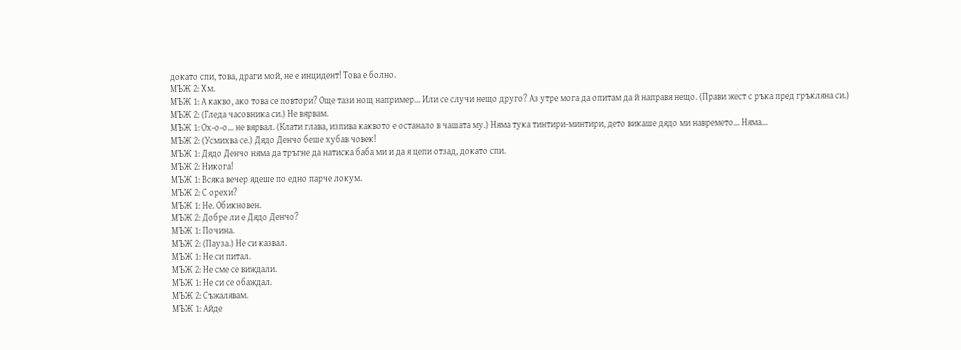докато спи, това, драги мой, не е инцидент! Това е болно.
МЪЖ 2: Хм.
МЪЖ 1: А какво, ако това се повтори? Още тази нощ например... Или се случи нещо друго? Аз утре мога да опитам да й направя нещо. (Прави жест с ръка пред гръкляна си.)
МЪЖ 2: (Гледа часовника си.) Не вярвам.
МЪЖ 1: Ох-о-о... не вярвал. (Клати глава, изпива каквото е останало в чашата му.) Няма тука тинтири-минтири, дето викаше дядо ми навремето... Няма...
МЪЖ 2: (Усмихва се.) Дядо Денчо беше хубав човек!
МЪЖ 1: Дядо Денчо няма да тръгне да натиска баба ми и да я цепи отзад, докато спи.
МЪЖ 2: Никога!
МЪЖ 1: Всяка вечер ядеше по едно парче локум.
МЪЖ 2: С орехи?
МЪЖ 1: Не. Обикновен.
МЪЖ 2: Добре ли е Дядо Денчо?
МЪЖ 1: Почина.
МЪЖ 2: (Пауза.) Не си казвал.
МЪЖ 1: Не си питал.
МЪЖ 2: Не сме се виждали.
МЪЖ 1: Не си се обаждал.
МЪЖ 2: Съжалявам.
МЪЖ 1: Айде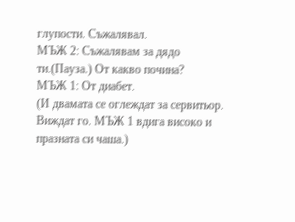глупости. Съжалявал.
МЪЖ 2: Съжалявам за дядо ти.(Пауза.) От какво почина?
МЪЖ 1: От диабет.
(И двамата се оглеждат за сервитьор. Виждат го. МЪЖ 1 вдига високо и празната си чаша.)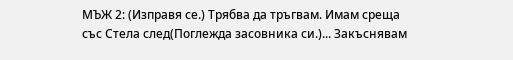МЪЖ 2: (Изправя се.) Трябва да тръгвам. Имам среща със Стела след(Поглежда засовника си.)... Закъснявам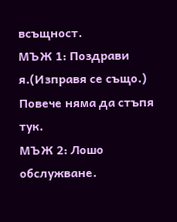всъщност.
МЪЖ 1: Поздрави я.(Изправя се също.) Повече няма да стъпя тук.
МЪЖ 2: Лошо обслужване.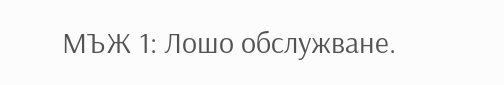МЪЖ 1: Лошо обслужване.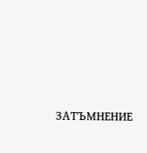ЗАТЪМНЕНИЕ